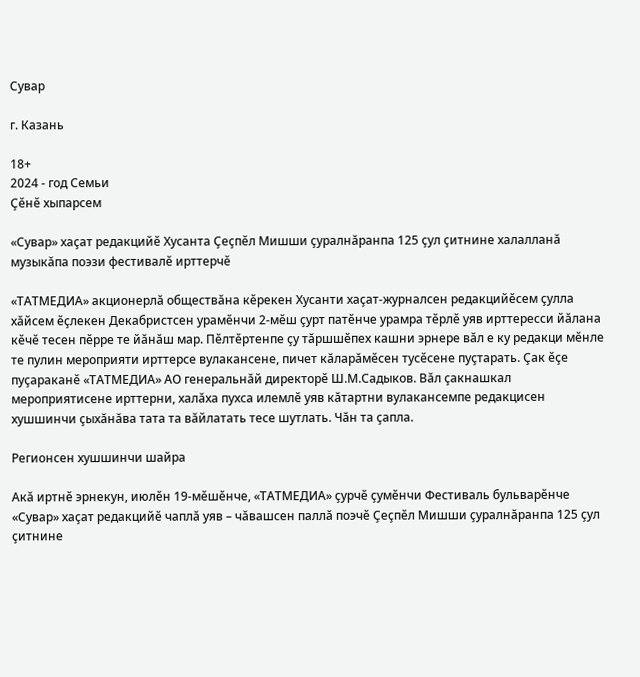Сувар

г. Казань

18+
2024 - год Семьи
Çӗнӗ хыпарсем

«Сувар» хаçат редакцийӗ Хусанта Çеçпӗл Мишши çуралнăранпа 125 çул çитнине халалланă музыкăпа поэзи фестивалӗ ирттерчӗ

«ТАТМЕДИА» акционерлă обществăна кӗрекен Хусанти хаçат-журналсен редакцийӗсем çулла хăйсем ӗçлекен Декабристсен урамӗнчи 2-мӗш çурт патӗнче урамра тӗрлӗ уяв ирттересси йăлана кӗчӗ тесен пӗрре те йăнăш мар. Пӗлтӗртенпе çу тăршшӗпех кашни эрнере вăл е ку редакци мӗнле те пулин мероприяти ирттерсе вулакансене, пичет кăларăмӗсен тусӗсене пуçтарать. Çак ӗçе пуçараканӗ «ТАТМЕДИА» АО генеральнăй директорӗ Ш.М.Садыков. Вăл çакнашкал мероприятисене ирттерни, халăха пухса илемлӗ уяв кăтартни вулакансемпе редакцисен хушшинчи çыхăнăва тата та вăйлатать тесе шутлать. Чăн та çапла.

Регионсен хушшинчи шайра

Акă иртнӗ эрнекун, июлӗн 19-мӗшӗнче, «ТАТМЕДИА» çурчӗ çумӗнчи Фестиваль бульварӗнче «Сувар» хаçат редакцийӗ чаплă уяв – чăвашсен паллă поэчӗ Çеçпӗл Мишши çуралнăранпа 125 çул çитнине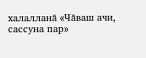халалланă «Чăваш ачи, сассуна пар»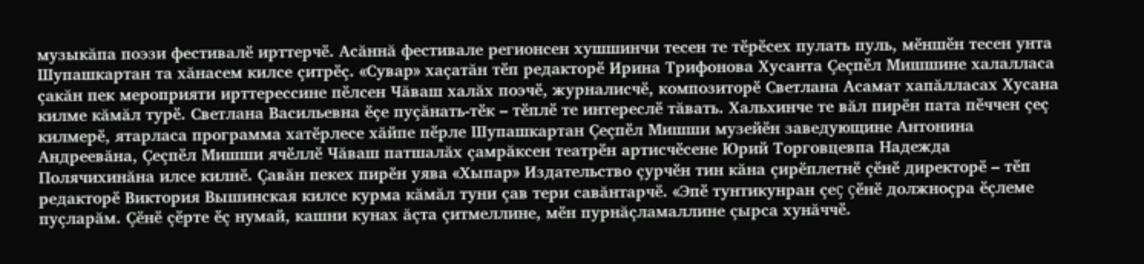музыкăпа поэзи фестивалӗ ирттерчӗ. Асăннă фестивале регионсен хушшинчи тесен те тӗрӗсех пулать пуль, мӗншӗн тесен унта Шупашкартан та хăнасем килсе çитрӗç. «Сувар» хаçатăн тӗп редакторӗ Ирина Трифонова Хусанта Çеçпӗл Мишшине халалласа çакăн пек мероприяти ирттерессине пӗлсен Чăваш халăх поэчӗ, журналисчӗ, композиторӗ Светлана Асамат хапăлласах Хусана килме кăмăл турӗ. Светлана Васильевна ӗçе пуçăнать-тӗк – тӗплӗ те интереслӗ тăвать. Хальхинче те вăл пирӗн пата пӗччен çеç килмерӗ, ятарласа программа хатӗрлесе хăйпе пӗрле Шупашкартан Çеçпӗл Мишши музейӗн заведующине Антонина Андреевăна, Çеçпӗл Мишши ячӗллӗ Чăваш патшалăх çамрăксен театрӗн артисчӗсене Юрий Торговцевпа Надежда Полячихинăна илсе килнӗ. Çавăн пекех пирӗн уява «Хыпар» Издательство çурчӗн тин кăна çирӗплетнӗ çӗнӗ директорӗ – тӗп редакторӗ Виктория Вышинская килсе курма кăмăл туни çав тери савăнтарчӗ. «Эпӗ тунтикунран çеç çӗнӗ должноçра ӗçлеме пуçларăм. Çӗнӗ çӗрте ӗç нумай, кашни кунах ăçта çитмеллине, мӗн пурнăçламаллине çырса хунăччӗ.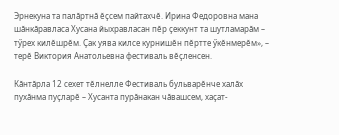Эрнекуна та палăртнă ӗçсем пайтахчӗ. Ирина Федоровна мана шăнкăравласа Хусана йыхравласан пӗр çеккунт та шутламарăм – тӳрех килӗшрӗм. Çак уява килсе курнишӗн пӗртте ӳкӗнмерӗм», – терӗ Виктория Анатольевна фестиваль вӗçленсен.

Кăнтăрла 12 сехет тӗлнелле Фестиваль бульварӗнче халăх пухăнма пуçларӗ – Хусанта пурăнакан чăвашсем, хаçат-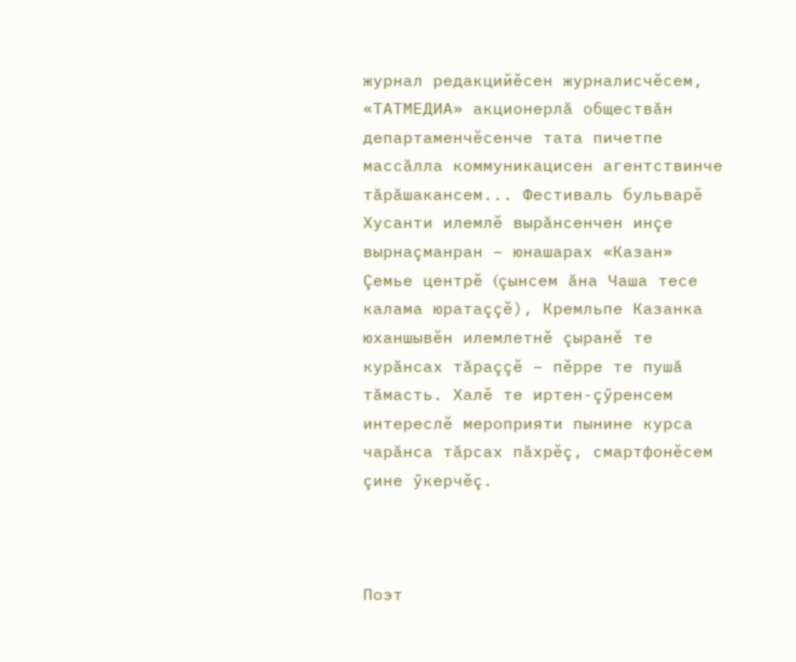журнал редакцийӗсен журналисчӗсем, «ТАТМЕДИА» акционерлă обществăн департаменчӗсенче тата пичетпе массăлла коммуникацисен агентствинче тăрăшакансем... Фестиваль бульварӗ Хусанти илемлӗ вырăнсенчен инçе вырнаçманран – юнашарах «Казан» Çемье центрӗ (çынсем ăна Чаша тесе калама юратаççӗ), Кремльпе Казанка юханшывӗн илемлетнӗ çыранӗ те курăнсах тăраççӗ – пӗрре те пушă тăмасть. Халӗ те иртен-çӳренсем интереслӗ мероприяти пынине курса чарăнса тăрсах пăхрӗç, смартфонӗсем çине ӳкерчӗç.



Поэт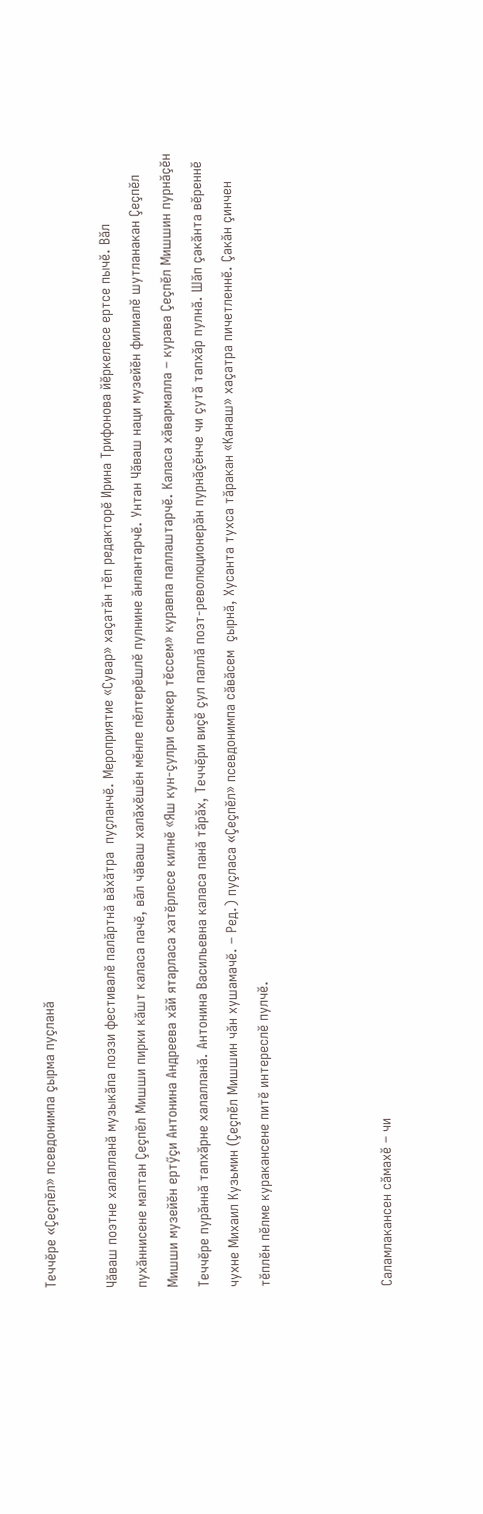Теччӗре «Çеçпӗл» псевдонимпа çырма пуçланă

Чăваш поэтне халалланă музыкăпа поэзи фестивалӗ палăртнă вăхăтра  пуçланчӗ. Мероприятие «Сувар» хаçатăн тӗп редакторӗ Ирина Трифонова йӗркелесе ертсе пычӗ. Вăл пухăннисене малтан Çеçпӗл Мишши пирки кăшт каласа пачӗ, вăл чăваш халăхӗшӗн мӗнле пӗлтерӗшлӗ пулнине ăнлантарчӗ. Унтан Чăваш наци музейӗн филиалӗ шутланакан Çеçпӗл Мишши музейӗн ертӳçи Антонина Андреева хăй ятарласа хатӗрлесе килнӗ «Яш кун-çулри сенкер тӗссем» куравпа паллаштарчӗ. Каласа хăвармалла – курава Çеçпӗл Мишшин пурнăçӗн  Теччӗре пурăннă тапхăрне халалланă. Антонина Васильевна каласа панă тăрăх, Теччӗри виçӗ çул паллă поэт-революционерăн пурнăçӗнче чи çутă тапхăр пулнă. Шăп çакăнта вӗреннӗ чухне Михаил Кузьмин (Çеçпӗл Мишшин чăн хушамачӗ. – Ред.) пуçласа «Çеçпӗл» псевдонимпа сăвăсем  çырнă, Хусанта тухса тăракан «Канаш» хаçатра пичетленнӗ. Çакăн çинчен тӗплӗн пӗлме куракансене питӗ интереслӗ пулчӗ.



Саламлакансен сăмахӗ – чи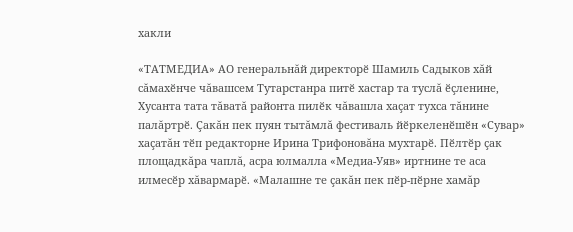хакли

«ТАТМЕДИА» АО генеральнăй директорӗ Шамиль Садыков хăй сăмахӗнче чăвашсем Тутарстанра питӗ хастар та туслă ӗçленине, Хусанта тата тăватă районта пилӗк чăвашла хаçат тухса тăнине палăртрӗ. Çакăн пек пуян тытăмлă фестиваль йӗркеленӗшӗн «Сувар» хаçатăн тӗп редакторне Ирина Трифоновăна мухтарӗ. Пӗлтӗр çак площадкăра чаплă, асра юлмалла «Медиа-Уяв» иртнине те аса илмесӗр хăвармарӗ. «Малашне те çакăн пек пӗр-пӗрне хамăр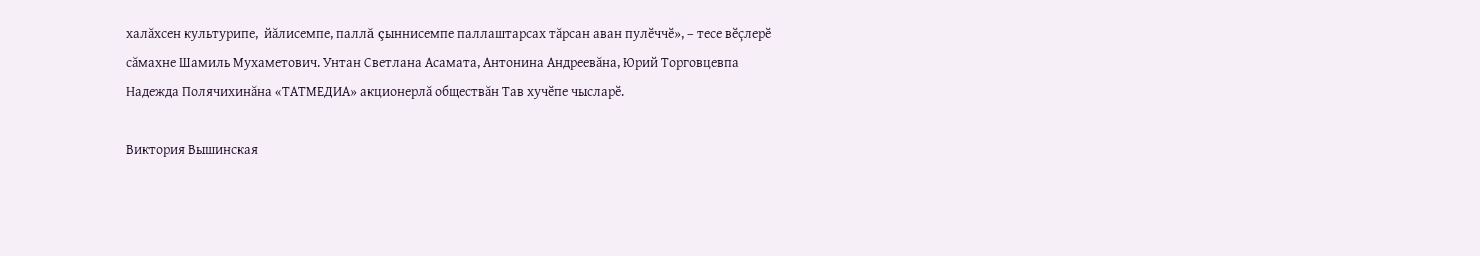халăхсен культурипе,  йăлисемпе, паллă çыннисемпе паллаштарсах тăрсан аван пулӗччӗ», – тесе вӗçлерӗ сăмахне Шамиль Мухаметович. Унтан Светлана Асамата, Антонина Андреевăна, Юрий Торговцевпа Надежда Полячихинăна «ТАТМЕДИА» акционерлă обществăн Тав хучӗпе чысларӗ.

Виктория Вышинская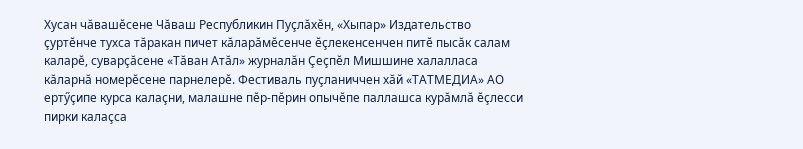Хусан чăвашӗсене Чăваш Республикин Пуçлăхӗн, «Хыпар» Издательство çуртӗнче тухса тăракан пичет кăларăмӗсенче ӗçлекенсенчен питӗ пысăк салам каларӗ, суварçăсене «Тăван Атăл» журналăн Çеçпӗл Мишшине халалласа кăларнă номерӗсене парнелерӗ. Фестиваль пуçланиччен хăй «ТАТМЕДИА» АО ертӳçипе курса калаçни, малашне пӗр-пӗрин опычӗпе паллашса курăмлă ӗçлесси пирки калаçса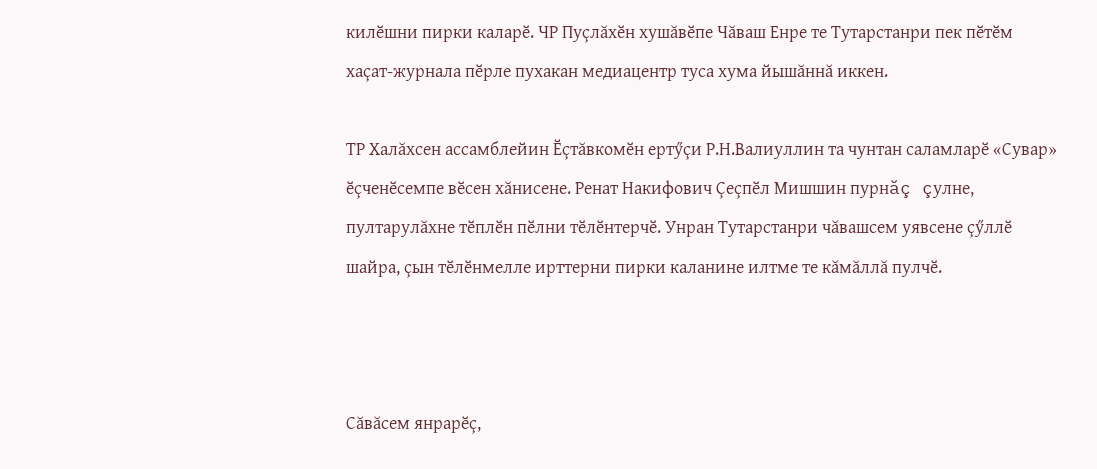килӗшни пирки каларӗ. ЧР Пуçлăхӗн хушăвӗпе Чăваш Енре те Тутарстанри пек пӗтӗм хаçат-журнала пӗрле пухакан медиацентр туса хума йышăннă иккен.

ТР Халăхсен ассамблейин Ӗçтăвкомӗн ертӳçи Р.Н.Валиуллин та чунтан саламларӗ «Сувар» ӗçченӗсемпе вӗсен хăнисене. Ренат Накифович Çеçпӗл Мишшин пурнăç çулне, пултарулăхне тӗплӗн пӗлни тӗлӗнтерчӗ. Унран Тутарстанри чăвашсем уявсене çӳллӗ шайра, çын тӗлӗнмелле ирттерни пирки каланине илтме те кăмăллă пулчӗ.



Сăвăсем янрарӗç,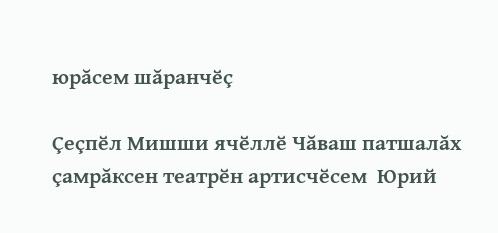юрăсем шăранчӗç

Çеçпӗл Мишши ячӗллӗ Чăваш патшалăх çамрăксен театрӗн артисчӗсем  Юрий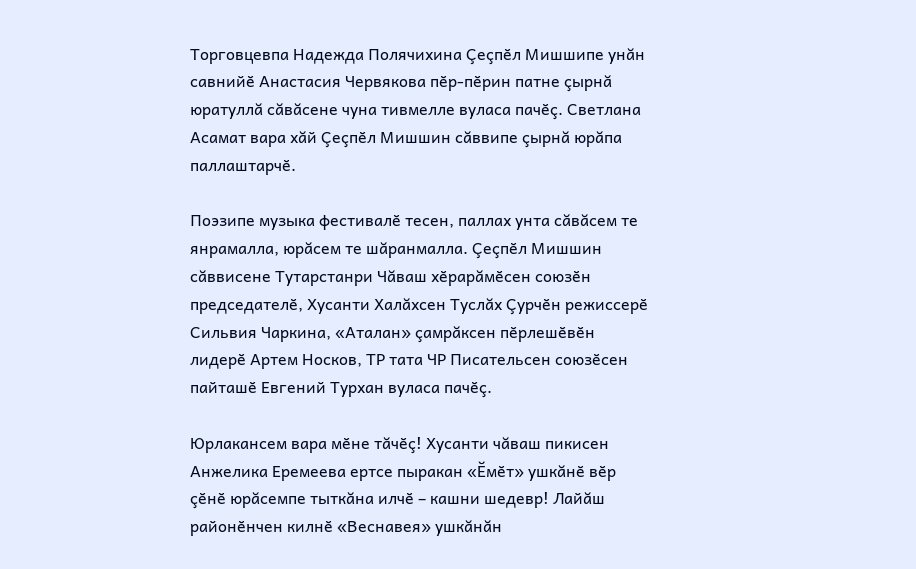Торговцевпа Надежда Полячихина Çеçпӗл Мишшипе унăн савнийӗ Анастасия Червякова пӗр-пӗрин патне çырнă юратуллă сăвăсене чуна тивмелле вуласа пачӗç. Светлана Асамат вара хăй Çеçпӗл Мишшин сăввипе çырнă юрăпа паллаштарчӗ.

Поэзипе музыка фестивалӗ тесен, паллах унта сăвăсем те янрамалла, юрăсем те шăранмалла. Çеçпӗл Мишшин сăввисене Тутарстанри Чăваш хӗрарăмӗсен союзӗн председателӗ, Хусанти Халăхсен Туслăх Çурчӗн режиссерӗ Сильвия Чаркина, «Аталан» çамрăксен пӗрлешӗвӗн лидерӗ Артем Носков, ТР тата ЧР Писательсен союзӗсен пайташӗ Евгений Турхан вуласа пачӗç.

Юрлакансем вара мӗне тăчӗç! Хусанти чăваш пикисен Анжелика Еремеева ертсе пыракан «Ӗмӗт» ушкăнӗ вӗр çӗнӗ юрăсемпе тыткăна илчӗ – кашни шедевр! Лайăш районӗнчен килнӗ «Веснавея» ушкăнăн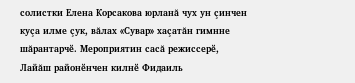солистки Елена Корсакова юрланă чух ун çинчен куçа илме çук, вăлах «Сувар» хаçатăн гимнне шăрантарчӗ. Мероприятин сасă режиссерӗ, Лайăш районӗнчен килнӗ Фидаиль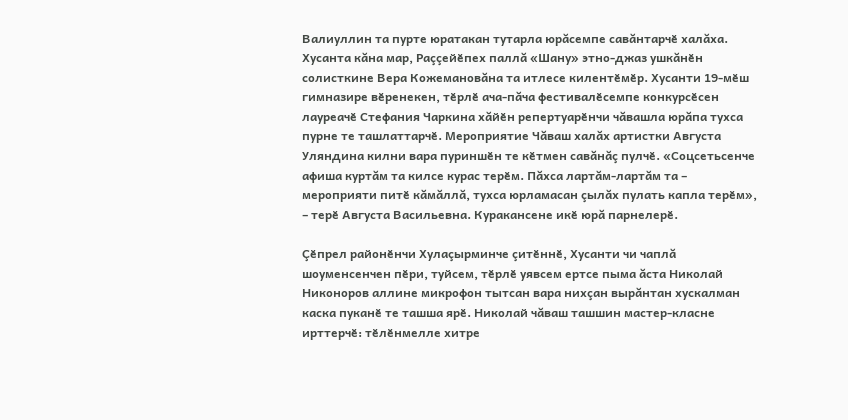Валиуллин та пурте юратакан тутарла юрăсемпе савăнтарчӗ халăха. Хусанта кăна мар, Раççейӗпех паллă «Шану» этно-джаз ушкăнӗн солисткине Вера Кожемановăна та итлесе килентӗмӗр. Хусанти 19-мӗш гимназире вӗренекен, тӗрлӗ ача-пăча фестивалӗсемпе конкурсӗсен лауреачӗ Стефания Чаркина хăйӗн репертуарӗнчи чăвашла юрăпа тухса пурне те ташлаттарчӗ. Мероприятие Чăваш халăх артистки Августа Уляндина килни вара пуриншӗн те кӗтмен савăнăç пулчӗ. «Соцсетьсенче афиша куртăм та килсе курас терӗм. Пăхса лартăм-лартăм та – мероприяти питӗ кăмăллă, тухса юрламасан çылăх пулать капла терӗм», – терӗ Августа Васильевна. Куракансене икӗ юрă парнелерӗ.

Çӗпрел районӗнчи Хулаçырминче çитӗннӗ, Хусанти чи чаплă шоуменсенчен пӗри, туйсем, тӗрлӗ уявсем ертсе пыма ăста Николай Никоноров аллине микрофон тытсан вара нихçан вырăнтан хускалман каска пуканӗ те ташша ярӗ. Николай чăваш ташшин мастер-класне ирттерчӗ: тӗлӗнмелле хитре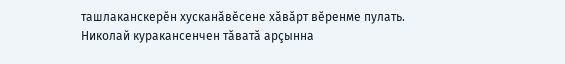ташлаканскерӗн хусканăвӗсене хăвăрт вӗренме пулать. Николай куракансенчен тăватă арçынна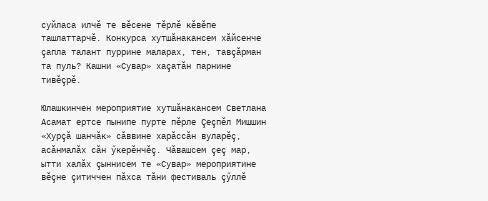суйласа илчӗ те вӗсене тӗрлӗ кӗвӗпе ташлаттарчӗ. Конкурса хутшăнакансем хăйсенче çапла талант пуррине маларах, тен, тавçăрман та пуль? Кашни «Сувар» хаçатăн парнине тивӗçрӗ.

Юлашкинчен мероприятие хутшăнакансем Светлана Асамат ертсе пынипе пурте пӗрле Çеçпӗл Мишшин «Хурçă шанчăк» сăввине харăссăн вуларӗç, асăнмалăх сăн ӳкерӗнчӗç. Чăвашсем çеç мар, ытти халăх çыннисем те «Сувар» мероприятине вӗçне çитиччен пăхса тăни фестиваль çӳллӗ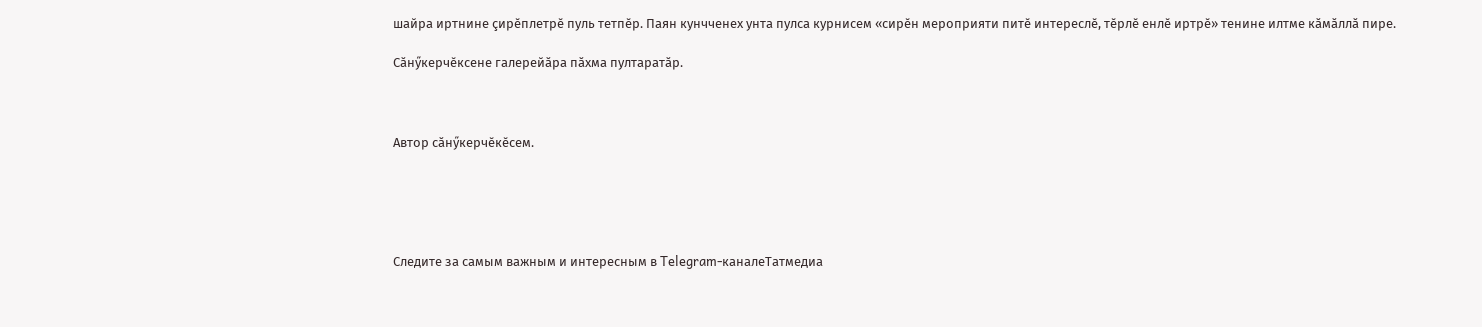шайра иртнине çирӗплетрӗ пуль тетпӗр. Паян кунчченех унта пулса курнисем «сирӗн мероприяти питӗ интереслӗ, тӗрлӗ енлӗ иртрӗ» тенине илтме кăмăллă пире.

Сăнӳкерчӗксене галерейăра пăхма пултаратăр.



Автор сăнӳкерчӗкӗсем.





Следите за самым важным и интересным в Telegram-каналеТатмедиа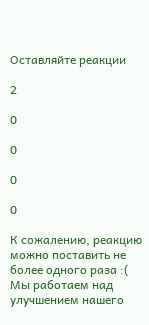Оставляйте реакции

2

0

0

0

0

К сожалению, реакцию можно поставить не более одного раза :(
Мы работаем над улучшением нашего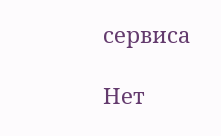сервиса

Нет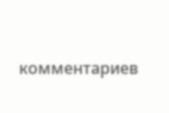комментариев